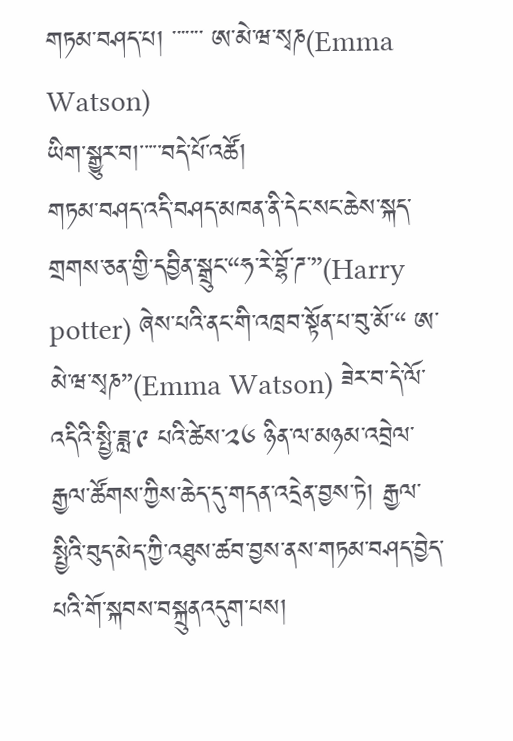གཏམ་བཤད་པ། ་་་་་་་ ཨ་མེ་ཝ་སྭཎ(Emma Watson)
ཡིག་སྒྱུར་བ།་་་་་བདེ་པོ་འཚོ།
གཏམ་བཤད་འདི་བཤད་མཁན་ནི་དེང་སང་ཆེས་སྐད་གྲགས་ཅན་གྱི་དབྱིན་སྒྲུང་“ཧ་རེ་བྷོ་ཌ་”(Harry potter) ཞེས་པའི་ནང་གི་འཁྲབ་སྟོན་པ་བུ་མོ་“ ཨ་མེ་ཝ་སྭཎ”(Emma Watson) ཟེར་བ་དེ་ལོ་འདིའི་སྤྱི་ཟླ་༩ པའི་ཚེས་༢༦ ཉིན་ལ་མཉམ་འབྲེལ་རྒྱལ་ཚོགས་ཀྱིས་ཆེད་དུ་གདན་འདྲེན་བྱས་ཏེ། རྒྱལ་སྤྱིའི་བུད་མེད་ཀྱི་འཐུས་ཚབ་བྱས་ནས་གཏམ་བཤད་བྱེད་པའི་གོ་སྐབས་བསྐྲུནའདུག་པས།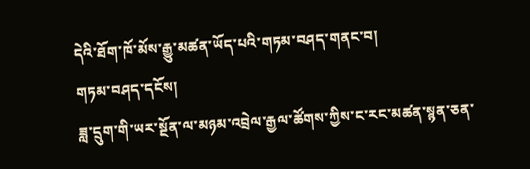དེའི་ཐོག་ཁོ་མོས་རྒྱུ་མཚན་ཡོད་པའི་གཏམ་བཤད་གནང་བ།
གཏམ་བཤད་དངོས།
ཟླ་དྲུག་གི་ཡར་སྔོན་ལ་མཉམ་འབྲེལ་རྒྱལ་ཚོགས་ཀྱིས་ང་རང་མཚན་སྙན་ཅན་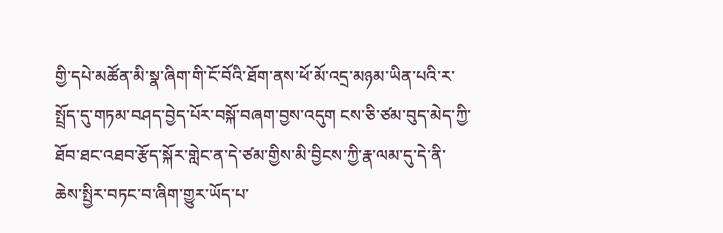གྱི་དཔེ་མཚོན་མི་སྣ་ཞིག་གི་ངོ་བོའི་ཐོག་ནས་ཕོ་མོ་འདྲ་མཉམ་ཡིན་པའི་ར་སྤྲོད་དུ་གཏམ་བཤད་བྱེད་པོར་བསྐོ་བཞག་བྱས་འདུག ངས་ཅི་ཙམ་བུད་མེད་ཀྱི་ཐོབ་ཐང་འཐབ་རྩོད་སྐོར་གླེང་ན་དེ་ཙམ་གྱིས་མི་བྱིངས་ཀྱི་རྣ་ལམ་དུ་དེ་ནི་ཆེས་སྤྱིར་བཏང་བ་ཞིག་གྱུར་ཡོད་པ་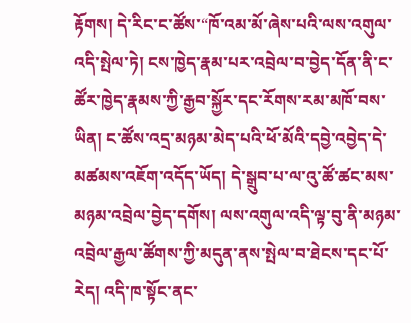རྟོགས། དེ་རིང་ང་ཚོས་“ཁོ་འམ་མོ་ཞེས་པའི་ལས་འགུལ་འདི་སྤེལ་ཏེ། ངས་ཁྱེད་རྣམ་པར་འབྲེལ་བ་བྱེད་དོན་ནི་ང་ཚོར་ཁྱེད་རྣམས་ཀྱི་རྒྱབ་སྐྱོར་དང་རོགས་རམ་མཁོ་བས་ཡིན། ང་ཚོས་འདྲ་མཉམ་མེད་པའི་ཕོ་མོའི་དབྱེ་འབྱེད་དེ་མཚམས་འཇོག་འདོད་ཡོད། དེ་སྒྲུབ་པ་ལ་འུ་ཚོ་ཚང་མས་མཉམ་འབྲེལ་བྱེད་དགོས། ལས་འགུལ་འདི་ལྟ་བུ་ནི་མཉམ་འབྲེལ་རྒྱལ་ཚོགས་ཀྱི་མདུན་ནས་སྤེལ་བ་ཐེངས་དང་པོ་རེད། འདི་ཁ་སྟོང་ནང་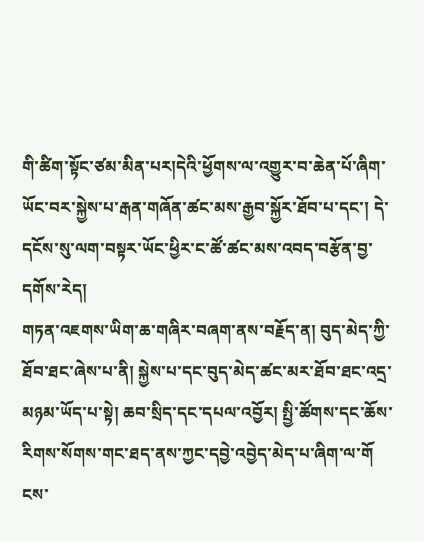གི་ཚིག་སྟོང་ཙམ་མིན་པར།དེའི་ཕྱོགས་ལ་འགྱུར་བ་ཆེན་པོ་ཞིག་ཡོང་བར་སྐྱེས་པ་རྒན་གཞོན་ཚང་མས་རྒྱབ་སྐྱོར་ཐོབ་པ་དང་། དེ་དངོས་སུ་ལག་བསྟར་ཡོང་ཕྱིར་ང་ཚོ་ཚང་མས་འབད་བརྩོན་བྱ་དགོས་རེད།
གཏན་འཇགས་ཡིག་ཆ་གཞིར་བཞག་ནས་བརྗོད་ན། བུད་མེད་ཀྱི་ཐོབ་ཐང་ཞེས་པ་ནི། སྐྱེས་པ་དང་བུད་མེད་ཚང་མར་ཐོབ་ཐང་འདྲ་མཉམ་ཡོད་པ་སྟེ། ཆབ་སྲིད་དང་དཔལ་འབྱོར། སྤྱི་ཚོགས་དང་ཆོས་རིགས་སོགས་གང་ཐད་ནས་ཀྱང་དབྱེ་འབྱེད་མེད་པ་ཞིག་ལ་གོ
ངས་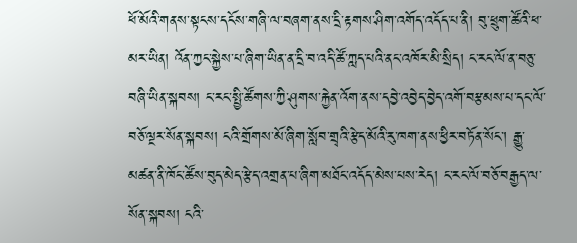ཕོ་མོའི་གནས་སྟངས་དངོས་གཞི་ལ་བཞག་ནས་དྲི་རྟགས་ཤིག་འགོད་འདོད་པ་ནི། བུ་ཕྲུག་ཚོའི་ཕ་མར་ཡིན། འོན་ཀྱང་སྐྱེས་པ་ཞིག་ཡིན་ན་དྲི་བ་འདི་ཚོ་ཀླད་པའི་ནང་འཁོར་མི་སྲིད། ང་རང་ལོ་ན་བཅུ་བཞི་ཡིན་སྐབས། ང་རང་སྤྱི་ཚོགས་ཀྱི་ཤུགས་རྐྱེན་འོག་ནས་དབྱེ་འབྱེད་བྱེད་འགོ་བརྩམས་པ་དང་ལོ་བཅོ་ལྔར་སོན་སྐབས། ངའི་གྲོགས་མོ་ཞིག་སློབ་གྲྭའི་རྩེད་མོའི་རུ་ཁག་ནས་ཕྱིར་བཏོན་སོང་། རྒྱུ་མཚན་ནི་ཁོང་ཚོས་བུད་མེད་རྩེད་འགྲན་པ་ཞིག་མཐོང་འདོད་མེས་པས་རེད། ང་རང་ལོ་བཅོ་བརྒྱད་ལ་སོན་སྐབས། ངའི་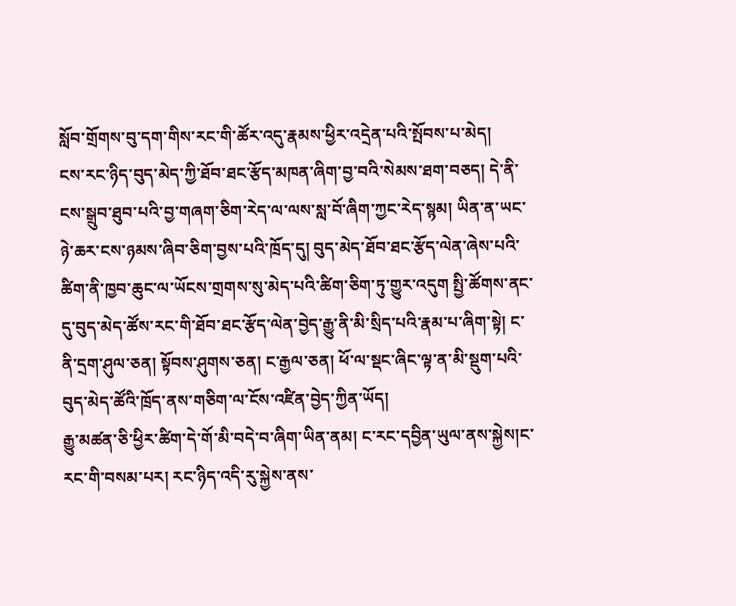སློབ་གྲོགས་བུ་དག་གིས་རང་གི་ཚོར་འདུ་རྣམས་ཕྱིར་འདྲེན་པའི་སྤོབས་པ་མེད།
ངས་རང་ཉིད་བུད་མེད་ཀྱི་ཐོབ་ཐང་རྩོད་མཁན་ཞིག་བྱ་བའི་སེམས་ཐག་བཅད། དེ་ནི་ངས་སྒྲུབ་ཐུབ་པའི་བྱ་གཞག་ཅིག་རེད་ལ་ལས་སླ་བོ་ཞིག་ཀྱང་རེད་སྙམ། ཡིན་ན་ཡང་ཉེ་ཆར་ངས་ཉམས་ཞིབ་ཅིག་བྱས་པའི་ཁྲོད་དུ། བུད་མེད་ཐོབ་ཐང་རྩོད་ལེན་ཞེས་པའི་ཚིག་ནི་ཁྱབ་ཆུང་ལ་ཡོངས་གྲགས་སུ་མེད་པའི་ཚིག་ཅིག་ཏུ་གྱུར་འདུག སྤྱི་ཚོགས་ནང་དུ་བུད་མེད་ཚོས་རང་གི་ཐོབ་ཐང་རྩོད་ལེན་བྱེད་རྒྱུ་ནི་མི་སྲིད་པའི་རྣམ་པ་ཞིག་སྟེ། ང་ནི་དྲག་ཤུལ་ཅན། སྟོབས་ཤུགས་ཅན། ང་རྒྱལ་ཅན། ཕོ་ལ་སྡང་ཞིང་ལྟ་ན་མི་སྡུག་པའི་བུད་མེད་ཚོའི་ཁྲོད་ནས་གཅིག་ལ་ངོས་འཛིན་བྱེད་ཀྱིན་ཡོད།
རྒྱུ་མཚན་ཅི་ཕྱིར་ཚིག་དེ་གོ་མི་བདེ་བ་ཞིག་ཡིན་ནམ། ང་རང་དབྱིན་ཡུལ་ནས་སྐྱེས།ང་རང་གི་བསམ་པར། རང་ཉིད་འདི་རུ་སྐྱེས་ནས་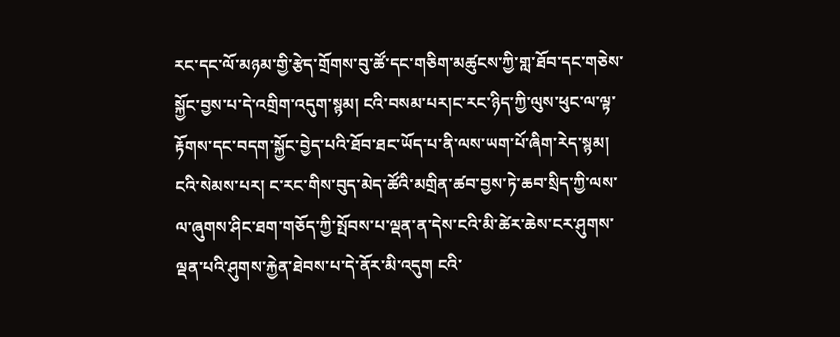རང་དང་ལོ་མཉམ་གྱི་རྩེད་གྲོགས་བུ་ཚོ་དང་གཅིག་མཚུངས་ཀྱི་གླ་ཐོབ་དང་གཅེས་སྐྱོང་བྱས་པ་དེ་འགྲིག་འདུག་སྙམ། ངའི་བསམ་པར།ང་རང་ཉིད་ཀྱི་ལུས་ཕུང་ལ་ལྟ་རྟོགས་དང་བདག་སྐྱོང་བྱེད་པའི་ཐོབ་ཐང་ཡོད་པ་ནི་ལས་ཡག་པོ་ཞིག་རེད་སྙམ། ངའི་སེམས་པར། ང་རང་གིས་བུད་མེད་ཚོའི་མགྲིན་ཚབ་བྱས་ཏེ་ཆབ་སྲིད་ཀྱི་ལས་ལ་ཞུགས་ཤིང་ཐག་གཅོད་ཀྱི་སྤོབས་པ་ལྡན་ན་དེས་ངའི་མི་ཚེར་ཆེས་ངར་ཤུགས་ལྡན་པའི་ཤུགས་རྐྱེན་ཐེབས་པ་དེ་ནོར་མི་འདུག ངའི་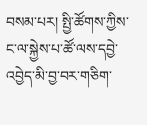བསམ་པར། སྤྱི་ཚོགས་ཀྱིས་ང་ལ་སྐྱེས་པ་ཚོ་ལས་དབྱེ་འབྱེད་མི་བྱ་བར་གཅིག་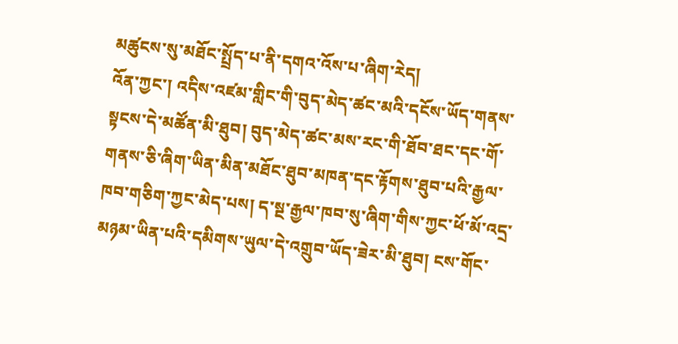མཚུངས་སུ་མཐོང་སྤྲོད་པ་ནི་དགའ་འོས་པ་ཞིག་རེད།
འོན་ཀྱང་། འདིས་འཛམ་གླིང་གི་བུད་མེད་ཚང་མའི་དངོས་ཡོད་གནས་སྟངས་དེ་མཚོན་མི་ཐུབ། བུད་མེད་ཚང་མས་རང་གི་ཐོབ་ཐང་དང་གོ་གནས་ཅི་ཞིག་ཡིན་མིན་མཐོང་ཐུབ་མཁན་དང་རྟོགས་ཐུབ་པའི་རྒྱལ་ཁབ་གཅིག་ཀྱང་མེད་པས། ད་སྔ་རྒྱལ་ཁབ་སུ་ཞིག་གིས་ཀྱང་ཕོ་མོ་འདྲ་མཉམ་ཡིན་པའི་དམིགས་ཡུལ་དེ་འགྲུབ་ཡོད་ཟེར་མི་ཐུབ། ངས་གོང་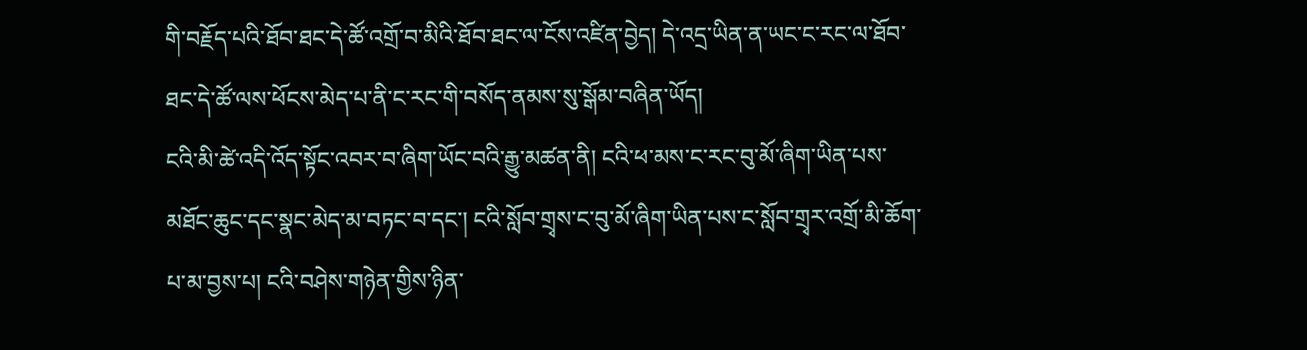གི་བརྗོད་པའི་ཐོབ་ཐང་དེ་ཚོ་འགྲོ་བ་མིའི་ཐོབ་ཐང་ལ་ངོས་འཛིན་བྱེད། དེ་འདྲ་ཡིན་ན་ཡང་ང་རང་ལ་ཐོབ་ཐང་དེ་ཚོ་ལས་ཕོངས་མེད་པ་ནི་ང་རང་གི་བསོད་ནམས་སུ་སྒོམ་བཞིན་ཡོད།
ངའི་མི་ཚེ་འདི་འོད་སྟོང་འབར་བ་ཞིག་ཡོང་བའི་རྒྱུ་མཚན་ནི། ངའི་ཕ་མས་ང་རང་བུ་མོ་ཞིག་ཡིན་པས་མཐོང་ཆུང་དང་སྣང་མེད་མ་བཏང་བ་དང་། ངའི་སློབ་གྲྭས་ང་བུ་མོ་ཞིག་ཡིན་པས་ང་སློབ་གྲྭར་འགྲོ་མི་ཆོག་པ་མ་བྱས་པ། ངའི་བཤེས་གཉེན་གྱིས་ཉིན་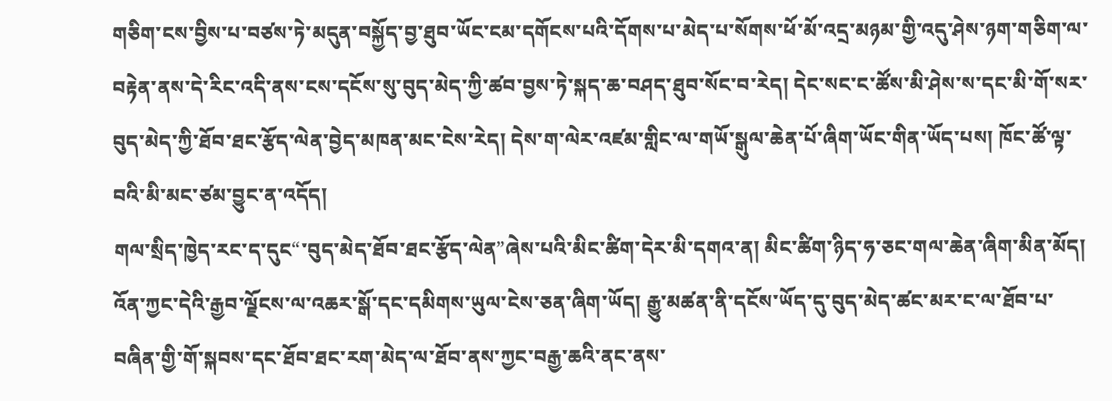གཅིག་ངས་བྱིས་པ་བཙས་ཏེ་མདུན་བསྐྱོད་བྱ་ཐུབ་ཡོང་ངམ་དགོངས་པའི་དོགས་པ་མེད་པ་སོགས་ཕོ་མོ་འདྲ་མཉམ་གྱི་འདུ་ཤེས་ཉག་གཅིག་ལ་བརྟེན་ནས་དེ་རིང་འདི་ནས་ངས་དངོས་སུ་བུད་མེད་ཀྱི་ཚབ་བྱས་ཏེ་སྐད་ཆ་བཤད་ཐུབ་སོང་བ་རེད། དེང་སང་ང་ཚོས་མི་ཤེས་ས་དང་མི་གོ་སར་བུད་མེད་ཀྱི་ཐོབ་ཐང་རྩོད་ལེན་བྱེད་མཁན་མང་ངེས་རེད། དེས་ག་ལེར་འཛམ་གླིང་ལ་གཡོ་སྒུལ་ཆེན་པོ་ཞིག་ཡོང་གིན་ཡོད་པས། ཁོང་ཚོ་ལྟ་བའི་མི་མང་ཙམ་བྱུང་ན་འདོད།
གལ་སྲིད་ཁྱེད་རང་ད་དུང“་བུད་མེད་ཐོབ་ཐང་རྩོད་ལེན”ཞེས་པའི་མིང་ཚིག་དེར་མི་དགའ་ན། མིང་ཚིག་ཉིད་ཧ་ཅང་གལ་ཆེན་ཞིག་མིན་མོད། འོན་ཀྱང་དེའི་རྒྱབ་ལྗོངས་ལ་འཆར་སྒོ་དང་དམིགས་ཡུལ་ངེས་ཅན་ཞིག་ཡོད། རྒྱུ་མཚན་ནི་དངོས་ཡོད་དུ་བུད་མེད་ཚང་མར་ང་ལ་ཐོབ་པ་བཞིན་གྱི་གོ་སྐབས་དང་ཐོབ་ཐང་རག་མེད་ལ་ཐོབ་ནས་ཀྱང་བརྒྱ་ཆའི་ནང་ནས་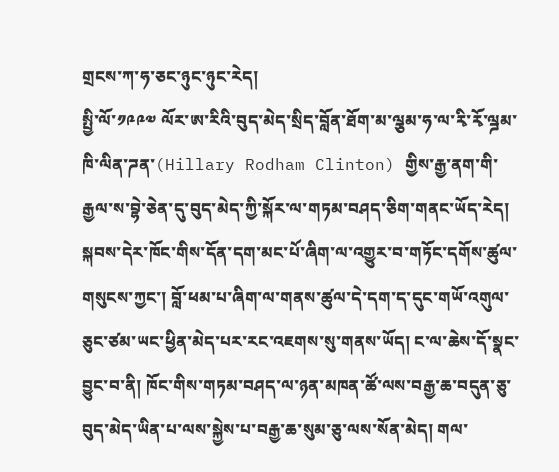གྲངས་ཀ་ཧ་ཅང་ཉུང་ཉུང་རེད།
སྤྱི་ལོ་༡༩༩༧ ལོར་ཨ་རིའི་བུད་མེད་སྲིད་བློན་ཐོག་མ་ལྕམ་ཧ་ལ་རྭི་རྭོ་ལྜམ་ཁི་ལིན་ཌན་(Hillary Rodham Clinton) གྱིས་རྒྱ་ནག་གི་རྒྱལ་ས་བྷེ་ཅེན་དུ་བུད་མེད་ཀྱི་སྐོར་ལ་གཏམ་བཤད་ཅིག་གནང་ཡོད་རེད། སྐབས་དེར་ཁོང་གིས་དོན་དག་མང་པོ་ཞིག་ལ་འགྱུར་བ་གཏོང་དགོས་ཚུལ་གསུངས་ཀྱང་། བློ་ཕམ་པ་ཞིག་ལ་གནས་ཚུལ་དེ་དག་ད་དུང་གཡོ་འགུལ་ཅུང་ཙམ་ཡང་ཕྱིན་མེད་པར་རང་འཇགས་སུ་གནས་ཡོད། ང་ལ་ཆེས་དོ་སྣང་བྱུང་བ་ནི། ཁོང་གིས་གཏམ་བཤད་ལ་ཉན་མཁན་ཚོ་ལས་བརྒྱ་ཆ་བདུན་ཅུ་བུད་མེད་ཡིན་པ་ལས་སྐྱེས་པ་བརྒྱ་ཆ་སུམ་ཅུ་ལས་སོན་མེད། གལ་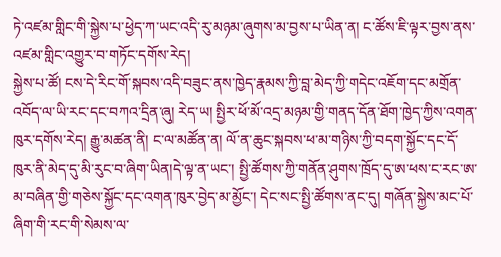ཏེ་འཛམ་གླིང་གི་སྐྱེས་པ་ཕྱེད་ཀ་ཡང་འདི་རུ་མཉམ་ཞུགས་མ་བྱས་པ་ཡིན་ན། ང་ཚོས་ཇི་ལྟར་བྱས་ནས་འཛམ་གླིང་འགྱུར་བ་གཏོང་དགོས་རེད།
སྐྱེས་པ་ཚོ། ངས་དེ་རིང་གོ་སྐབས་འདི་བཟུང་ནས་ཁྱེད་རྣམས་ཀྱི་བླ་མེད་ཀྱི་གདེང་འཇོག་དང་མགྲོན་འབོད་ལ་ཡི་རང་དང་བཀའ་དྲིན་ཞུ། རེད་ཡ། སྤྱིར་ཕོ་མོ་འདྲ་མཉམ་གྱི་གནད་དོན་ཐོག་ཁྱེད་ཀྱིས་འགན་ཁུར་དགོས་རེད། རྒྱུ་མཚན་ནི། ང་ལ་མཚོན་ན། ལོ་ན་ཆུང་སྐབས་ཕ་མ་གཉིས་ཀྱི་བདག་སྐྱོང་དང་དོ་ཁུར་ནི་མེད་དུ་མི་རུང་བ་ཞིག་ཡིན།དེ་ལྟ་ན་ཡང་། སྤྱི་ཚོགས་ཀྱི་གནོན་ཤུགས་ཁྲོད་དུ་ཨ་ཕས་ང་རང་ཨ་མ་བཞིན་གྱི་གཅེས་སྐྱོང་དང་འགན་ཁུར་བྱེད་མ་མྱོང་། དེང་སང་སྤྱི་ཚོགས་ནང་དུ། གཞོན་སྐྱེས་མང་པོ་ཞིག་གི་རང་གི་སེམས་ལ་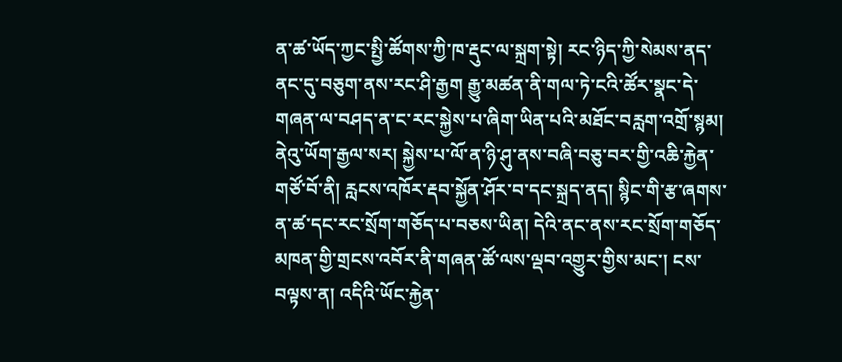ན་ཚ་ཡོད་ཀྱང་སྤྱི་ཚོགས་ཀྱི་ཁ་རྡུང་ལ་སྐྲག་སྟེ། རང་ཉིད་ཀྱི་སེམས་ནད་ནང་དུ་བཅུག་ནས་རང་ཤི་རྒྱག རྒྱུ་མཚན་ནི་གལ་ཏེ་ངའི་ཚོར་སྣང་དེ་གཞན་ལ་བཤད་ན་ང་རང་སྐྱེས་པ་ཞིག་ཡིན་པའི་མཐོང་བརླག་འགྲོ་སྙམ།
ནེའུ་ཡོག་རྒྱལ་སར། སྐྱེས་པ་ལོ་ན་ཉི་ཤུ་ནས་བཞི་བཅུ་བར་གྱི་འཆི་རྐྱེན་གཙོ་བོ་ནི། རླངས་འཁོར་རྡབ་སྐྱོན་ཤོར་བ་དང་སྐྲད་ནད། སྙིང་གི་རྩ་ཞགས་ན་ཚ་དང་རང་སྲོག་གཅོད་པ་བཅས་ཡིན། དེའི་ནང་ནས་རང་སྲོག་གཅོད་མཁན་གྱི་གྲངས་འབོར་ནི་གཞན་ཚོ་ལས་ལྡབ་འགྱུར་གྱིས་མང་། ངས་བལྟས་ན། འདིའི་ཡོང་རྐྱེན་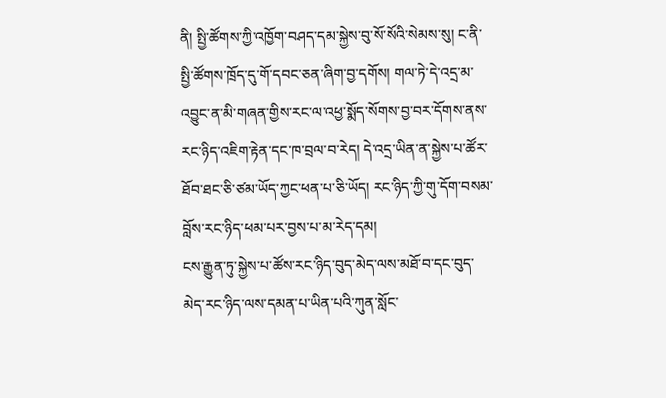ནི། སྤྱི་ཚོགས་ཀྱི་འཁྱོག་བཤད་དམ་སྐྱེས་བུ་སོ་སོའི་སེམས་སུ། ང་ནི་སྤྱི་ཚོགས་ཁྲོད་དུ་གོ་དབང་ཅན་ཞིག་བྱ་དགོས། གལ་ཏེ་དེ་འདྲ་མ་འབྱུང་ན་མི་གཞན་གྱིས་རང་ལ་འཕྱ་སྨོད་སོགས་བྱ་བར་དོགས་ནས་རང་ཉིད་འཇིག་རྟེན་དང་ཁ་བྲལ་བ་རེད། དེ་འདྲ་ཡིན་ན་སྐྱེས་པ་ཚོར་ཐོབ་ཐང་ཅི་ཙམ་ཡོད་ཀྱང་ཕན་པ་ཅི་ཡོད། རང་ཉིད་ཀྱི་གུ་དོག་བསམ་བློས་རང་ཉིད་ཕམ་པར་བྱས་པ་མ་རེད་དམ།
ངས་རྒྱུན་ཏུ་སྐྱེས་པ་ཚོས་རང་ཉིད་བུད་མེད་ལས་མཐོ་བ་དང་བུད་མེད་རང་ཉིད་ལས་དམན་པ་ཡིན་པའི་ཀུན་སློང་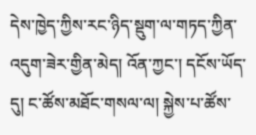དེས་ཁྱེད་ཀྱིས་རང་ཉིད་སྡུག་ལ་གཏད་ཀྱིན་འདུག་ཟེར་གྱིན་མེད། འོན་ཀྱང་། དངོས་ཡོད་དུ། ང་ཚོས་མཐོང་གསལ་ལ། སྐྱེས་པ་ཚོས་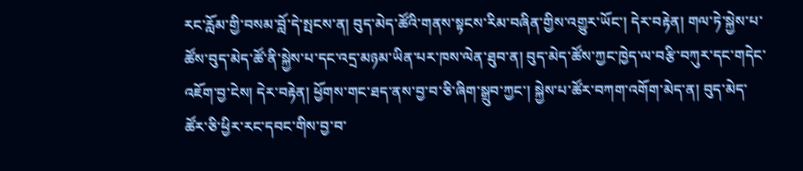རང་རློམ་གྱི་བསམ་བློ་དེ་སྤངས་ན། བུད་མེད་ཚོའི་གནས་སྟངས་རིམ་བཞིན་གྱིས་འགྱུར་ཡོང་། དེར་བརྟེན། གལ་ཏེ་སྐྱེས་པ་ཚོས་བུད་མེད་ཚོ་ནི་སྐྱེས་པ་དང་འདྲ་མཉམ་ཡིན་པར་ཁས་ལེན་ཐུབ་ན། བུད་མེད་ཚོས་ཀྱང་ཁྱེད་ལ་བརྩི་བཀུར་དང་གདེང་འཇོག་བྱ་ངེས། དེར་བརྟེན། ཕྱོགས་གང་ཐད་ནས་བྱ་བ་ཅི་ཞིག་སྒྲུབ་ཀྱང་། སྐྱེས་པ་ཚོར་བཀག་འགོག་མེད་ན། བུད་མེད་ཚོར་ཅི་ཕྱིར་རང་དབང་གིས་བྱ་བ་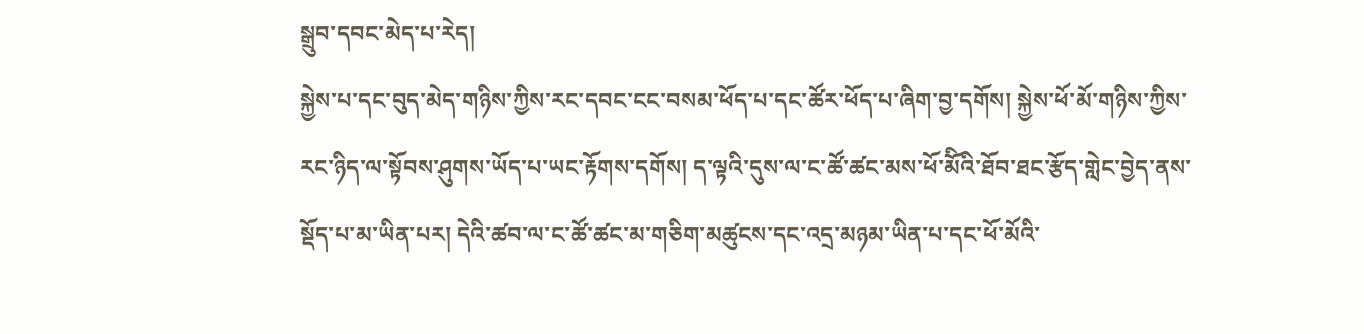སྒྲུབ་དབང་མེད་པ་རེད།
སྐྱེས་པ་དང་བུད་མེད་གཉིས་ཀྱིས་རང་དབང་ངང་བསམ་ཕོད་པ་དང་ཚོར་ཕོད་པ་ཞིག་བྱ་དགོས། སྐྱེས་ཕོ་མོ་གཉིས་ཀྱིས་རང་ཉིད་ལ་སྟོབས་ཤུགས་ཡོད་པ་ཡང་རྟོགས་དགོས། ད་ལྟའི་དུས་ལ་ང་ཚོ་ཚང་མས་ཕོ་མོིའི་ཐོབ་ཐང་རྩོད་གླེང་བྱེད་ནས་སྡོད་པ་མ་ཡིན་པར། དེའི་ཚབ་ལ་ང་ཚོ་ཚང་མ་གཅིག་མཚུངས་དང་འདྲ་མཉམ་ཡིན་པ་དང་ཕོ་མོའི་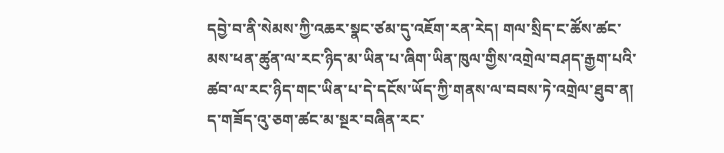དབྱེ་བ་ནི་སེམས་ཀྱི་འཆར་སྣང་ཙམ་དུ་འཇོག་རན་རེད། གལ་སྲིད་ང་ཚོས་ཚང་མས་ཕན་ཚུན་ལ་རང་ཉིད་མ་ཡིན་པ་ཞིག་ཡིན་ཁུལ་གྱིས་འགྲེལ་བཤད་རྒྱག་པའི་ཚབ་ལ་རང་ཉིད་གང་ཡིན་པ་དེ་དངོས་ཡོད་ཀྱི་གནས་ལ་བབས་ཏེ་འགྲེལ་ཐུབ་ན། ད་གཟོད་འུ་ཅག་ཚང་མ་སྔར་བཞིན་རང་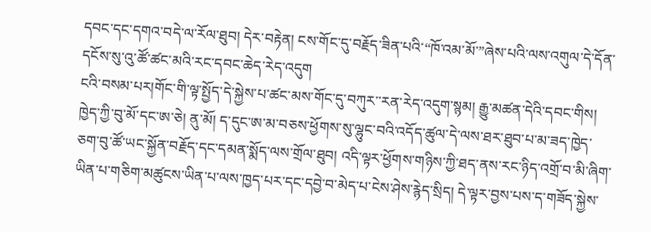དབང་དང་དགའ་བདེ་ལ་རོལ་ཐུབ། དེར་བརྟེན། ངས་གོང་དུ་བརྗོད་ཟིན་པའི་“ཁོ་འམ་མོ་”ཞེས་པའི་ལས་འགུལ་དེ་དོན་དངོས་སུ་འུ་ཚོ་ཚང་མའི་རང་དབང་ཆེད་རེད་འདུག
ངའི་བསམ་པར།གོང་གི་ལྟ་སྤྱོད་དེ་སྐྱེས་པ་ཚང་མས་གོང་དུ་བཀུར་་རན་རེད་འདུག་སྙམ། རྒྱུ་མཚན་དེའི་དབང་གིས། ཁྱེད་ཀྱི་བུ་མོ་དང་ཨ་ཅེ། ནུ་མོ། ད་དུང་ཨ་མ་བཅས་ཕྱོགས་སུ་ལྷུང་བའི་འདོད་ཚུལ་དེ་ལས་ཐར་ཐུབ་པ་མ་ཟད་ཁྱེད་ཅག་བུ་ཚོ་ཡང་སྐྱོན་བརྗོད་དང་དམན་སྨོད་ལས་གྲོལ་ཐུབ། འདི་ལྟར་ཕྱོགས་གཉིས་ཀྱི་ཐད་ནས་རང་ཉིད་འགྲོ་བ་མི་ཞིག་ཡིན་པ་གཅིག་མཚུངས་ཡིན་པ་ལས་ཁྱད་པར་དང་དབྱེ་བ་མེད་པ་ངེས་ཤེས་རྙེད་སྲིད། དེ་ལྟར་བྱས་པས་ད་གཟོད་སྐྱེས་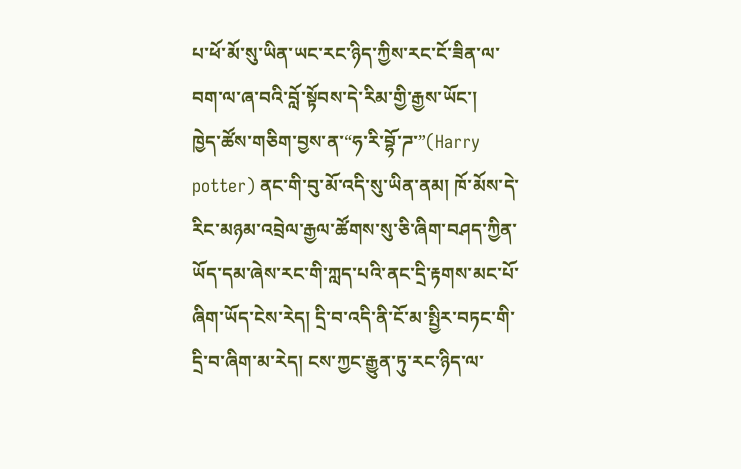པ་ཕོ་མོ་སུ་ཡིན་ཡང་རང་ཉིད་ཀྱིས་རང་ངོ་ཟིན་ལ་བག་ལ་ཞ་བའི་བློ་སྟོབས་དེ་རིམ་གྱི་རྒྱས་ཡོང་།
ཁྱེད་ཚོས་གཅིག་བྱས་ན་“ཧ་རི་བྷོ་ཌ་”(Harry potter) ནང་གི་བུ་མོ་འདི་སུ་ཡིན་ནམ། ཁོ་མོས་དེ་རིང་མཉམ་འབྲེལ་རྒྱལ་ཚོགས་སུ་ཅི་ཞིག་བཤད་ཀྱིན་ཡོད་དམ་ཞེས་རང་གི་ཀླད་པའི་ནང་དྲི་རྟགས་མང་པོ་ཞིག་ཡོད་ངེས་རེད། དྲི་བ་འདི་ནི་ངོ་མ་སྤྱིར་བཏང་གི་དྲི་བ་ཞིག་མ་རེད། ངས་ཀྱང་རྒྱུན་ཏུ་རང་ཉིད་ལ་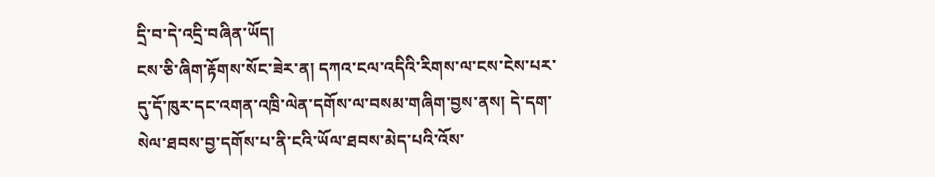དྲི་བ་དེ་འདྲི་བཞིན་ཡོད།
ངས་ཅི་ཞིག་རྟོགས་སོང་ཟེར་ན། དཀའ་ངལ་འདིའི་རིགས་ལ་ངས་ངེས་པར་དུ་དོ་ཁུར་དང་འགན་འཁྲི་ལེན་དགོས་ལ་བསམ་གཞིག་བྱས་ནས། དེ་དག་སེལ་ཐབས་བྱ་དགོས་པ་ནི་ངའི་ཡོལ་ཐབས་མེད་པའི་འོས་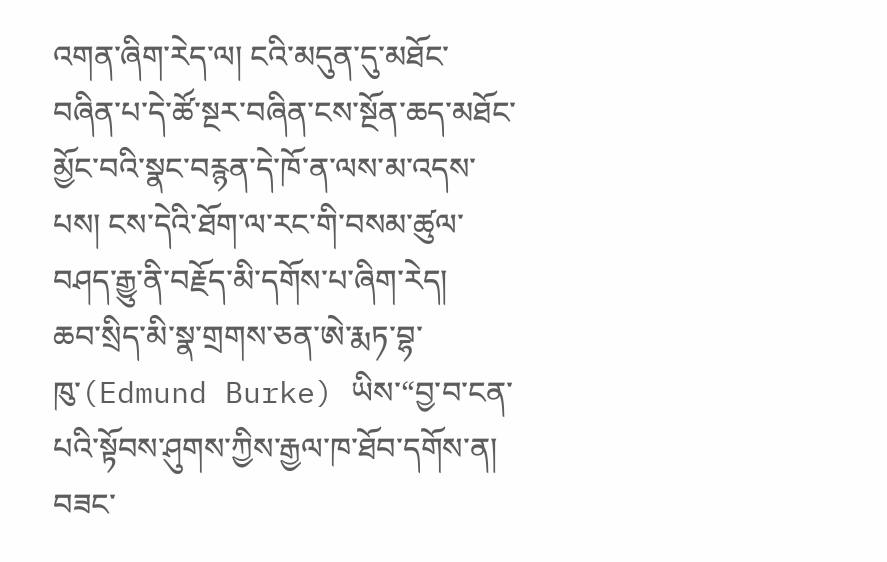འགན་ཞིག་རེད་ལ། ངའི་མདུན་དུ་མཐོང་བཞིན་པ་དེ་ཚོ་སྔར་བཞིན་ངས་སྔོན་ཆད་མཐོང་མྱོང་བའི་སྣང་བརྙན་དེ་ཁོ་ན་ལས་མ་འདས་པས། ངས་དེའི་ཐོག་ལ་རང་གི་བསམ་ཚུལ་བཤད་རྒྱུ་ནི་བརྗོད་མི་དགོས་པ་ཞིག་རེད།
ཆབ་སྲིད་མི་སྣ་གྲགས་ཅན་ཨེ་རྨཏ་བྷ་ཁུ་(Edmund Burke) ཡིས་“བྱ་བ་ངན་པའི་སྟོབས་ཤུགས་ཀྱིས་རྒྱལ་ཁ་ཐོབ་དགོས་ན། བཟང་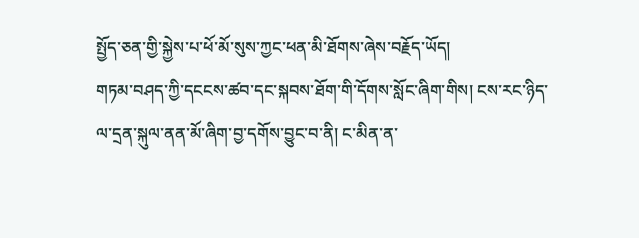སྤྱོད་ཅན་གྱི་སྐྱེས་པ་ཕོ་མོ་སུས་ཀྱང་ཕན་མི་ཐོགས་ཞེས་བརྗོད་ཡོད།
གཏམ་བཤད་ཀྱི་དངངས་ཚབ་དང་སྐབས་ཐོག་གི་དོགས་སློང་ཞིག་གིས། ངས་རང་ཉིད་ལ་དྲན་སྐུལ་ནན་མོ་ཞིག་བྱ་དགོས་བྱུང་བ་ནི། ང་མིན་ན་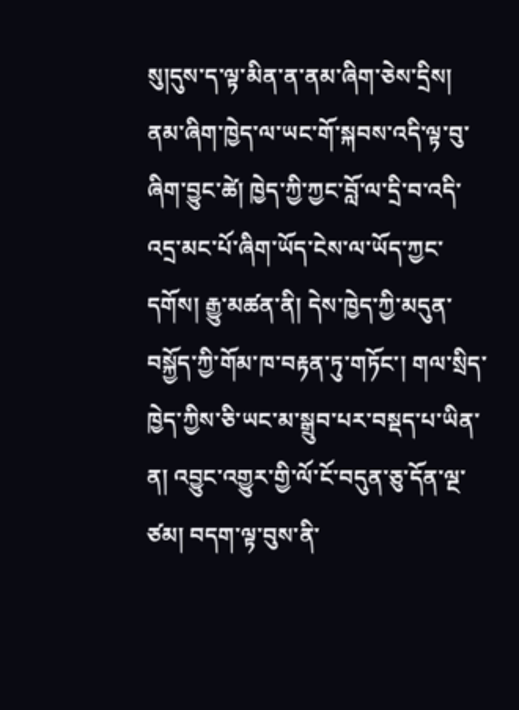སུ།དུས་ད་ལྟ་མིན་ན་ནམ་ཞིག་ཅེས་དྲིས། ནམ་ཞིག་ཁྱེད་ལ་ཡང་གོ་སྐབས་འདི་ལྟ་བུ་ཞིག་བྱུང་ཚེ། ཁྱེད་ཀྱི་ཀྱང་བློ་ལ་དྲི་བ་འདི་འདྲ་མང་པོ་ཞིག་ཡོད་ངེས་ལ་ཡོད་ཀྱང་དགོས། རྒྱུ་མཚན་ནི། དེས་ཁྱེད་ཀྱི་མདུན་བསྐྱོད་ཀྱི་གོམ་ཁ་བརྟན་ཏུ་གཏོང་། གལ་སྲིད་ཁྱེད་ཀྱིས་ཅི་ཡང་མ་སྒྲུབ་པར་བསྡད་པ་ཡིན་ན། འབྱུང་འགྱུར་གྱི་ལོ་ངོ་བདུན་ཅུ་དོན་ལྔ་ཙམ། བདག་ལྟ་བུས་ནི་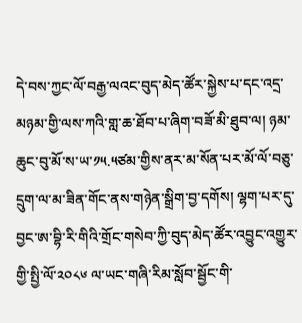དེ་བས་ཀྱང་ལོ་བརྒྱ་ལའང་བུད་མེད་ཚོར་སྐྱེས་པ་དང་འདྲ་མཉམ་གྱི་ལས་ཀའི་གླ་ཆ་ཐོབ་པ་ཞིག་བཟོ་མི་ཐུབ་ལ། ཉམ་ཆུང་བུ་མོ་ས་ཡ་༡༥.༥ཙམ་གྱིས་ནར་མ་སོན་པར་མོ་ལོ་བཅུ་དྲུག་ལ་མ་ཟིན་གོང་ནས་གཉེན་སྒྲིག་བྱ་དགོས། ལྷག་པར་དུ་བྱང་ཨ་བྷི་རི་གིའི་གྲོང་གསེབ་ཀྱི་བུད་མེད་ཚོར་འབྱུང་འགྱུར་གྱི་སྤྱི་ལོ་༢༠༨༦ ལ་ཡང་གཞི་རིམ་སློབ་སྦྱོང་གི་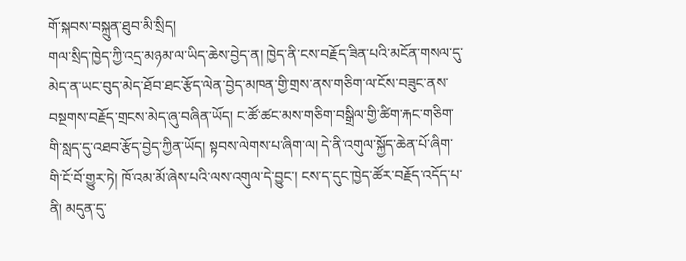གོ་སྐབས་བསྐྲུན་ཐུབ་མི་སྲིད།
གལ་སྲིད་ཁྱེད་ཀྱི་འདྲ་མཉམ་ལ་ཡིད་ཆེས་བྱེད་ན། ཁྱེད་ནི་ངས་བརྗོད་ཟིན་པའི་མངོན་གསལ་དུ་མེད་ན་ཡང་བུད་མེད་ཐོབ་ཐང་རྩོད་ལེན་བྱེད་མཁན་གྱི་གྲས་ནས་གཅིག་ལ་ངོས་བཟུང་ནས་བསྔགས་བརྗོད་གྲངས་མེད་ཞུ་བཞིན་ཡོད། ང་ཚོ་ཚང་མས་གཅིག་བསྒྲིལ་གྱི་ཚིག་རྐང་གཅིག་གི་སླད་དུ་འཐབ་རྩོད་བྱེད་ཀྱིན་ཡོད། སྟབས་ལེགས་པ་ཞིག་ལ། དེ་ནི་འགུལ་སྐྱོད་ཆེན་པོ་ཞིག་གི་ངོ་བོ་གྱུར་ཏེ། ཁོ་འམ་མོ་ཞེས་པའི་ལས་འགུལ་དེ་བྱུང་། ངས་ད་དུང་ཁྱེད་ཚོར་བརྗོད་འདོད་པ་ནི། མདུན་དུ་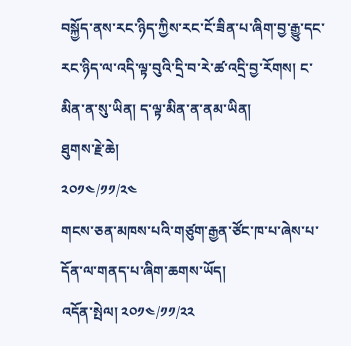བསྐྱོད་ནས་རང་ཉིད་ཀྱིས་རང་ངོ་ཟིན་པ་ཞིག་བྱ་རྒྱུ་དང་རང་ཉིད་ལ་འདི་ལྟ་བུའི་དྲི་བ་རེ་ཚ་འདྲི་བྱ་རོགས། ང་མིན་ན་སུ་ཡིན། ད་ལྟ་མིན་ན་ནམ་ཡིན།
ཐུགས་རྗེ་ཆེ།
༢༠༡༤/༡༡/༢༤
གངས་ཅན་མཁས་པའི་གཙུག་རྒྱན་ཙོང་ཁ་པ་ཞེས་པ་དོན་ལ་གནད་པ་ཞིག་ཆགས་ཡོད།
འདོན་སྤེལ། ༢༠༡༤/༡༡/༢༢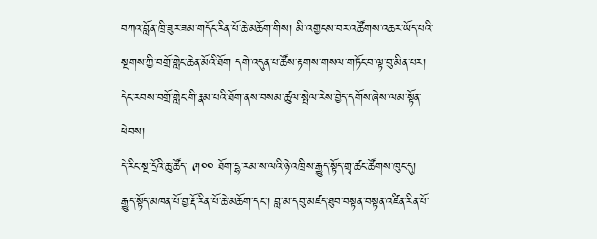བཀའ་བློན་ཁྲི་ཟུར་ཟམ་གདོང་རིན་པོ་ཆེ་མཆོག་གིས། མི་འགྱངས་བར་འཚོགས་འཆར་ཡོད་པའི་སྔགས་ཀྱི་བགྲོ་གླེང་ཆེན་མོའི་ཐོག དགེ་འདུན་པ་ཚོས་རྟགས་གསལ་གཏོང་བ་ལྟ་བུ་མིན་པར། དེང་རབས་བགྲོ་གླེང་གི་རྣམ་པའི་ཐོག་ནས་བསམ་ཚུལ་སྤེལ་རེས་བྱེད་དགོས་ཞེས་ལམ་སྟོན་ཕེབས།
དེ་རིང་སྔ་དྲོའི་ཆུ་ཚོད་ ༩།༠༠ ཐོག་དྷ་རམ་ས་ལའི་ཉེ་འཁྲིས་རྒྱུད་སྟོད་གྲྭ་ཚང་ཚོགས་ཁུང་དུ། རྒྱུད་སྟོད་མཁན་པོ་བྱ་རྡོ་རིན་པོ་ཆེ་མཆོག་དང་། བླ་མ་དབུ་མཛད་ཐུབ་བསྟན་བསྟན་འཛིན་རིན་པོ་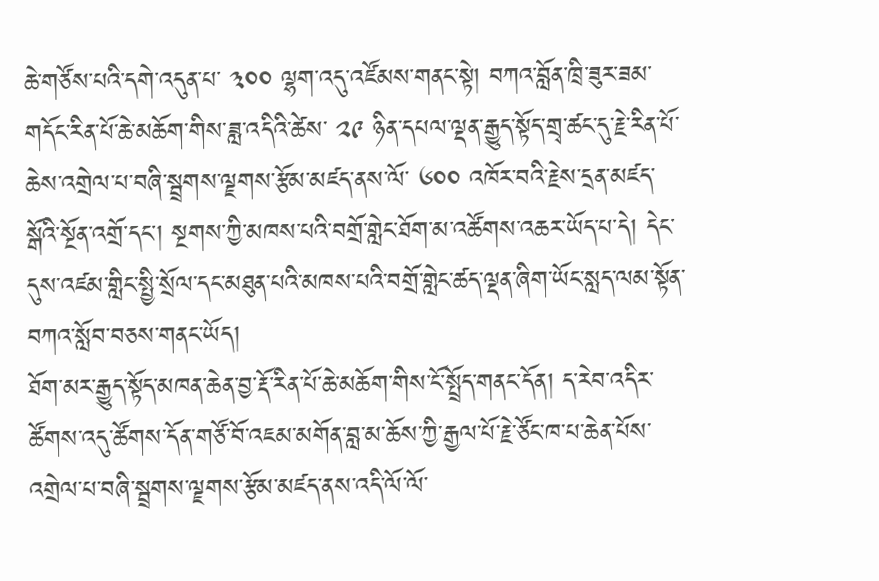ཆེ་གཙོས་པའི་དགེ་འདུན་པ་ ༣༠༠ ལྷག་འདུ་འཛོམས་གནང་སྟེ། བཀའ་བློན་ཁྲི་ཟུར་ཟམ་གདོང་རིན་པོ་ཆེ་མཆོག་གིས་ཟླ་འདིའི་ཚེས་ ༢༩ ཉིན་དཔལ་ལྡན་རྒྱུད་སྟོད་གྲྭ་ཚང་དུ་རྗེ་རིན་པོ་ཆེས་འགྲེལ་པ་བཞི་སྦྲགས་ལྗགས་རྩོམ་མཛད་ནས་ལོ་ ༦༠༠ འཁོར་བའི་རྗེས་དྲན་མཛད་སྒོའི་སྔོན་འགྲོ་དང་། སྔགས་ཀྱི་མཁས་པའི་བགྲོ་གླེང་ཐོག་མ་འཚོགས་འཆར་ཡོད་པ་དེ། དེང་དུས་འཛམ་གླིང་སྤྱི་སྲོལ་དང་མཐུན་པའི་མཁས་པའི་བགྲོ་གླེང་ཚད་ལྡན་ཞིག་ཡོང་སླད་ལམ་སྟོན་བཀའ་སློབ་བཅས་གནང་ཡོད།
ཐོག་མར་རྒྱུད་སྟོད་མཁན་ཆེན་བྱ་རྡོ་རིན་པོ་ཆེ་མཆོག་གིས་ངོ་སྤྲོད་གནང་དོན། ད་རེབ་འདིར་ཚོགས་འདུ་ཚོགས་དོན་གཙོ་བོ་འཇམ་མགོན་བླ་མ་ཆོས་ཀྱི་རྒྱལ་པོ་རྗེ་ཙོང་ཁ་པ་ཆེན་པོས་འགྲེལ་པ་བཞི་སྦྲགས་ལྗགས་རྩོམ་མཛད་ནས་འདི་ལོ་ལོ་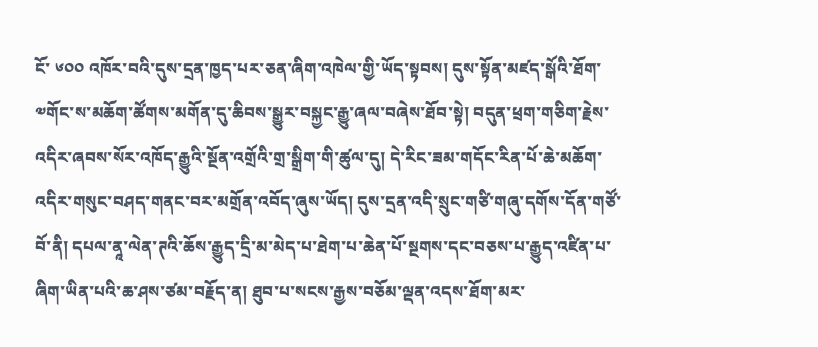ངོ་ ༦༠༠ འཁོར་བའི་དུས་དྲན་ཁྱད་པར་ཅན་ཞིག་འཁེལ་གྱི་ཡོད་སྟབས། དུས་སྟོན་མཛད་སྒོའི་ཐོག་༧གོང་ས་མཆོག་ཚོགས་མགོན་དུ་ཆིབས་སྒྱུར་བསྐྱང་རྒྱུ་ཞལ་བཞེས་ཐོབ་སྟེ། བདུན་ཕྲག་གཅིག་རྗེས་འདིར་ཞབས་སོར་འཁོད་རྒྱུའི་སྔོན་འགྲོའི་གྲ་སྒྲིག་གི་ཚུལ་དུ། དེ་རིང་ཟམ་གདོང་རིན་པོ་ཆེ་མཆོག་འདིར་གསུང་བཤད་གནང་བར་མགྲོན་འབོད་ཞུས་ཡོད། དུས་དྲན་འདི་སྲུང་གཙི་གཞུ་དགོས་དོན་གཙོ་བོ་ནི། དཔལ་ནཱ་ལེན་ཊའི་ཆོས་རྒྱུད་དྲི་མ་མེད་པ་ཐེག་པ་ཆེན་པོ་སྔགས་དང་བཅས་པ་རྒྱུད་འཛིན་པ་ཞིག་ཡིན་པའི་ཆ་ཤས་ཙམ་བརྗོད་ན། ཐུབ་པ་སངས་རྒྱས་བཅོམ་ལྡན་འདས་ཐོག་མར་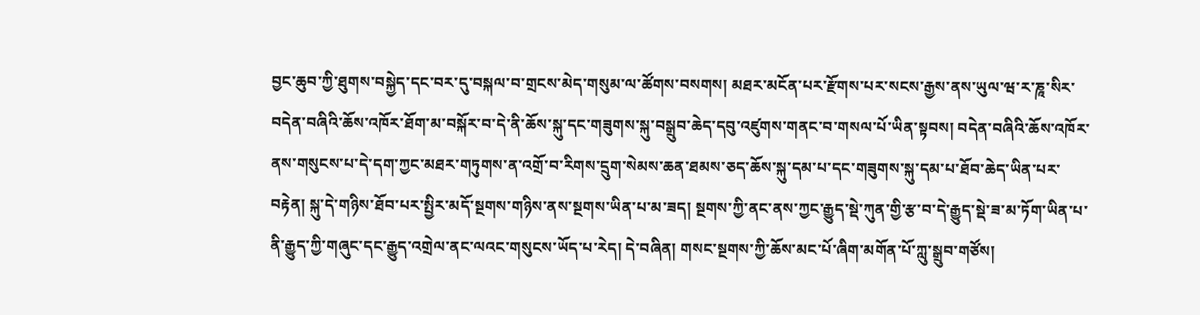བྱང་ཆུབ་ཀྱི་ཐུགས་བསྐྱེད་དང་བར་དུ་བསྐལ་བ་གྲངས་མེད་གསུམ་ལ་ཚོགས་བསགས། མཐར་མངོན་པར་རྫོགས་པར་སངས་རྒྱས་ནས་ཡུལ་ཝ་ར་ཎཱ་སིར་བདེན་བཞིའི་ཆོས་འཁོར་ཐོག་མ་བསྐོར་བ་དེ་ནི་ཆོས་སྐུ་དང་གཟུགས་སྐུ་བསྒྲུབ་ཆེད་དབུ་འཛུགས་གནང་བ་གསལ་པོ་ཡིན་སྟབས། བདེན་བཞིའི་ཆོས་འཁོར་ནས་གསུངས་པ་དེ་དག་ཀྱང་མཐར་གཏུགས་ན་འགྲོ་བ་རིགས་དྲུག་སེམས་ཆན་ཐམས་ཅད་ཆོས་སྐུ་དམ་པ་དང་གཟུགས་སྐུ་དམ་པ་ཐོབ་ཆེད་ཡིན་པར་བརྟེན། སྐུ་དེ་གཉིས་ཐོབ་པར་སྤྱིར་མདོ་སྔགས་གཉིས་ནས་སྔགས་ཡིན་པ་མ་ཟད། སྔགས་ཀྱི་ནང་ནས་ཀྱང་རྒྱུད་སྡེ་ཀུན་གྱི་རྩ་བ་དེ་རྒྱུད་སྡེ་ཟ་མ་ཏོག་ཡིན་པ་ནི་རྒྱུད་ཀྱི་གཞུང་དང་རྒྱུད་འགྲེལ་ནང་ལའང་གསུངས་ཡོད་པ་རེད། དེ་བཞིན། གསང་སྔགས་ཀྱི་ཆོས་མང་པོ་ཞིག་མགོན་པོ་ཀླུ་སྒྲུབ་གཙོས།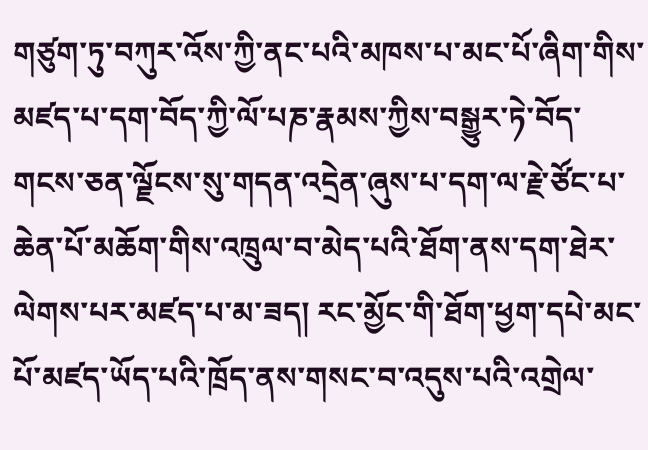གཙུག་ཏུ་བཀུར་འོས་ཀྱི་ནང་པའི་མཁས་པ་མང་པོ་ཞིག་གིས་མཛད་པ་དག་བོད་ཀྱི་ལོ་པཎ་རྣམས་ཀྱིས་བསྒྱུར་ཏེ་བོད་གངས་ཅན་ལྗོངས་སུ་གདན་འདྲེན་ཞུས་པ་དག་ལ་རྗེ་ཙོང་པ་ཆེན་པོ་མཆོག་གིས་འཁྲུལ་བ་མེད་པའི་ཐོག་ནས་དག་ཐེར་ལེགས་པར་མཛད་པ་མ་ཟད། རང་མྱོང་གི་ཐོག་ཕྱག་དཔེ་མང་པོ་མཛད་ཡོད་པའི་ཁྲོད་ནས་གསང་བ་འདུས་པའི་འགྲེལ་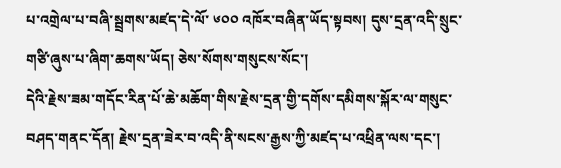པ་འགྲེལ་པ་བཞི་སྦྲགས་མཛད་དེ་ལོ་ ༦༠༠ འཁོར་བཞིན་ཡོད་སྟབས། དུས་དྲན་འདི་སྲུང་གཙི་ཞུས་པ་ཞིག་ཆགས་ཡོད། ཅེས་སོགས་གསུངས་སོང་།
དེའི་རྗེས་ཟམ་གདོང་རིན་པོ་ཆེ་མཆོག་གིས་རྗེས་དྲན་གྱི་དགོས་དམིགས་སྐོར་ལ་གསུང་བཤད་གནང་དོན། རྗེས་དྲན་ཟེར་བ་འདི་ནི་སངས་རྒྱས་ཀྱི་མཛད་པ་འཕྲིན་ལས་དང་།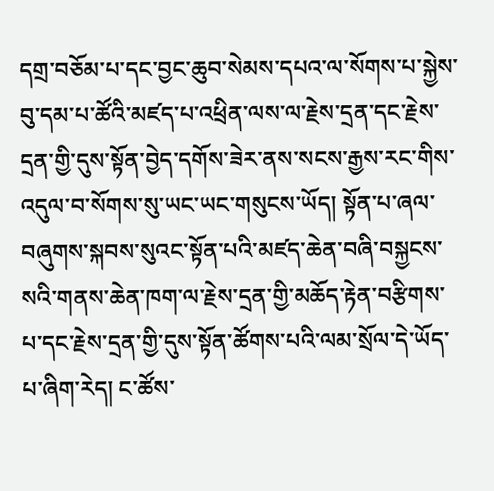དགྲ་བཅོམ་པ་དང་བྱང་ཆུབ་སེམས་དཔའ་ལ་སོགས་པ་སྐྱེས་བུ་དམ་པ་ཚོའི་མཛད་པ་འཕྲིན་ལས་ལ་རྗེས་དྲན་དང་རྗེས་དྲན་གྱི་དུས་སྟོན་བྱེད་དགོས་ཟེར་ནས་སངས་རྒྱས་རང་གིས་འདུལ་བ་སོགས་སུ་ཡང་ཡང་གསུངས་ཡོད། སྟོན་པ་ཞལ་བཞུགས་སྐབས་སུའང་སྟོན་པའི་མཛད་ཆེན་བཞི་བསྐྱངས་སའི་གནས་ཆེན་ཁག་ལ་རྗེས་དྲན་གྱི་མཆོད་རྟེན་བརྩིགས་པ་དང་རྗེས་དྲན་གྱི་དུས་སྟོན་ཚོགས་པའི་ལམ་སྲོལ་དེ་ཡོད་པ་ཞིག་རེད། ང་ཚོས་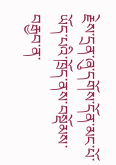རྗེས་དྲན་ཞུ་དགོས་དོན་མང་པོ་ཡོད་པའི་ཁྲོད་ནས་བསྡོམས་བརྒྱབ་ན་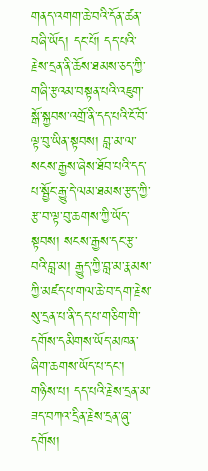གནད་འགག་ཆེ་བའི་དོན་ཚན་བཞི་ཡོད། དང་པོ། དད་པའི་རྗེས་དྲན་ནི་ཆོས་ཐམས་ཅད་ཀྱི་གཞི་རྩའམ་བསྟན་པའི་འཇུག་སྒོ་སྐྱབས་འགྲོ་ནི་དད་པའི་ངོ་བོ་ལྟ་བུ་ཡིན་སྟབས། བླ་མ་ལ་སངས་རྒྱས་ཞེས་ཐོབ་པའི་དད་པ་སྦྱོང་རྒྱུ་དེ་ལམ་ཐམས་རྩད་ཀྱི་རྩ་བ་ལྟ་བུ་ཆགས་ཀྱི་ཡོད་སྟབས། སངས་རྒྱས་དང་རྩ་བའི་བླ་མ། རྒྱུད་ཀྱི་བླ་མ་རྣམས་ཀྱི་མཛད་པ་གལ་ཆེ་བ་དག་རྗེས་སུ་དྲན་པ་ནི་དད་པ་གཅིག་གི་དགོས་དམིགས་ཡོད་མཁན་ཞིག་ཆགས་ཡོད་པ་དང་། གཉིས་པ། དད་པའི་རྗེས་དྲན་མ་ཟད་བཀའ་དྲིན་རྗེས་དྲན་ཞུ་དགོས།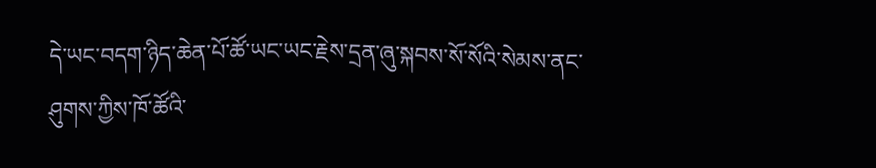དེ་ཡང་བདག་ཉིད་ཆེན་པོ་ཚོ་ཡང་ཡང་རྗེས་དྲན་ཞུ་སྐབས་སོ་སོའི་སེམས་ནང་ཤུགས་ཀྱིས་ཁོ་ཚོའི་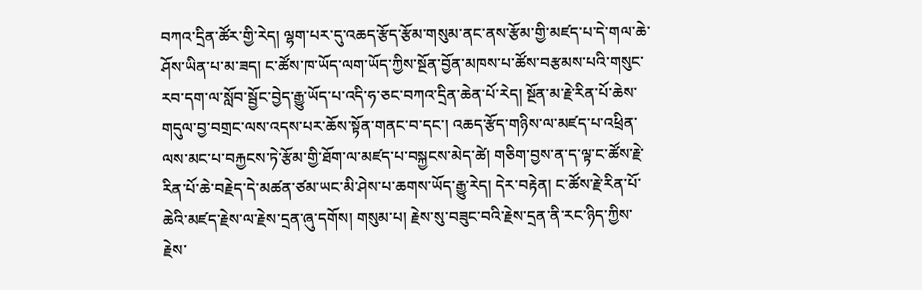བཀའ་དྲིན་ཚོར་གྱི་རེད། ལྷག་པར་དུ་འཆད་རྩོད་རྩོམ་གསུམ་ནང་ནས་རྩོམ་གྱི་མཛད་པ་དེ་གལ་ཆེ་ཤོས་ཡིན་པ་མ་ཟད། ང་ཚོས་ཁ་ཡོད་ལག་ཡོད་ཀྱིས་སྔོན་བྱོན་མཁས་པ་ཚོས་བརྩམས་པའི་གསུང་རབ་དག་ལ་སློབ་སྦྱོང་བྱེད་རྒྱུ་ཡོད་པ་འདི་ཧ་ཅང་བཀའ་དྲིན་ཆེན་པོ་རེད། སྔོན་མ་རྗེ་རིན་པོ་ཆེས་གདུལ་བྱ་བགྲང་ལས་འདས་པར་ཆོས་སྟོན་གནང་བ་དང་། འཆད་རྩོད་གཉིས་ལ་མཛད་པ་འཕྲིན་ལས་མང་པ་བརྐྱངས་ཏེ་རྩོམ་གྱི་ཐོག་ལ་མཛད་པ་བསྐྱངས་མེད་ཚེ། གཅིག་བྱས་ན་ད་ལྟ་ང་ཚོས་རྗེ་རིན་པོ་ཆེ་བརྗེད་དེ་མཚན་ཙམ་ཡང་མི་ཤེས་པ་ཆགས་ཡོད་རྒྱུ་རེད། དེར་བརྟེན། ང་ཚོས་རྗེ་རིན་པོ་ཆེའི་མཛད་རྗེས་ལ་རྗེས་དྲན་ཞུ་དགོས། གསུམ་པ། རྗེས་སུ་བཟུང་བའི་རྗེས་དྲན་ནི་རང་ཉིད་ཀྱིས་རྗེས་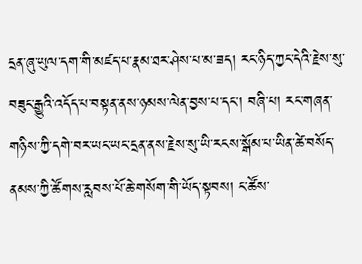དྲན་ཞུ་ཡུལ་དག་གི་མཛད་པ་རྣམ་ཐར་ཤེས་པ་མ་ཟད། རང་ཉིད་ཀྱང་དེའི་རྗེས་སུ་བཟུང་རྒྱུའི་འདོད་པ་བསྟན་ནས་ཉམས་ལེན་བྱས་པ་དང་། བཞི་པ། རང་གཞན་གཉིས་ཀྱི་དགེ་བར་ཡང་ཡང་དྲན་ནས་རྗེས་སུ་ཡི་རངས་སྒོམ་པ་ཡིན་ཚེ་བསོད་ནམས་ཀྱི་ཚོགས་རླབས་པོ་ཆེ་གསོག་གི་ཡོད་སྟབས། ང་ཚོས་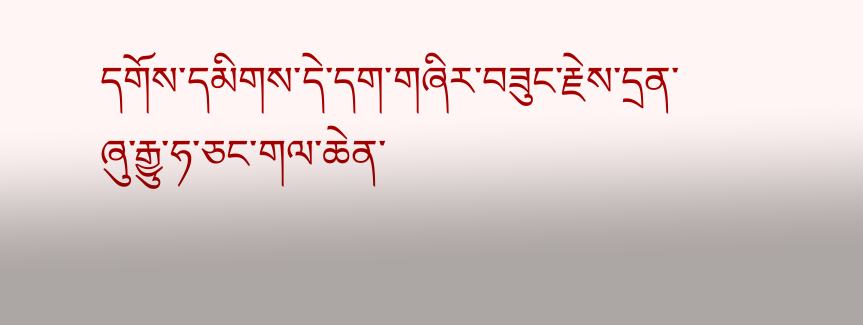དགོས་དམིགས་དེ་དག་གཞིར་བཟུང་རྗེས་དྲན་ཞུ་རྒྱུ་ཧ་ཅང་གལ་ཆེན་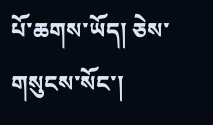པོ་ཆགས་ཡོད། ཅེས་གསུངས་སོང་།